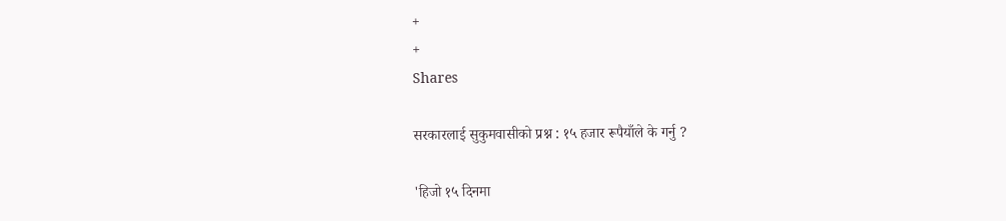+
+
Shares

सरकारलाई सुकुमवासीको प्रश्न : १५ हजार रूपैयाँले के गर्नु ?

'हिजो १५ दिनमा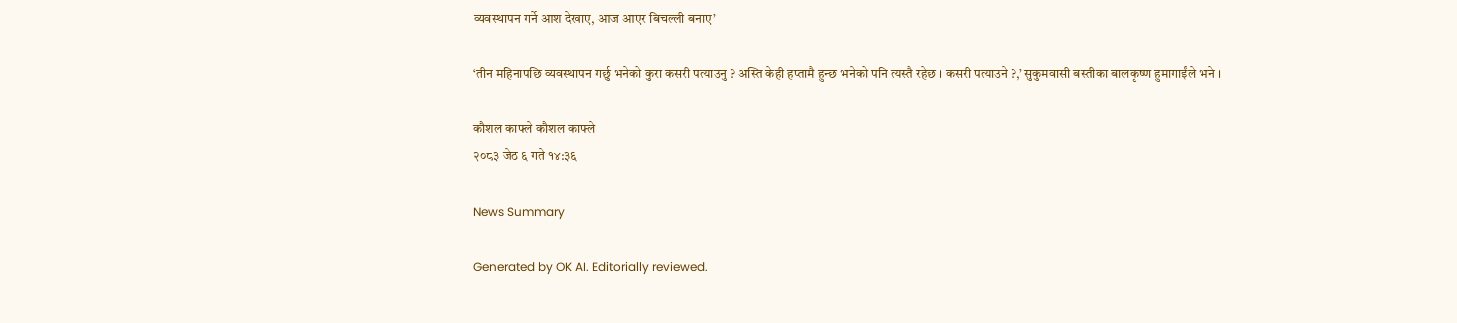व्यवस्थापन गर्ने आश देखाए, आज आएर बिचल्ली बनाए’

‘तीन महिनापछि व्यवस्थापन गर्छु भनेको कुरा कसरी पत्याउनु ? अस्ति केही हप्तामै हुन्छ भनेको पनि त्यस्तै रहेछ । कसरी पत्याउने ?,’ सुकुमवासी बस्तीका बालकृष्ण हुमागाईंले भने ।

कौशल काफ्ले कौशल काफ्ले
२०८३ जेठ ६ गते १४:३६

News Summary

Generated by OK AI. Editorially reviewed.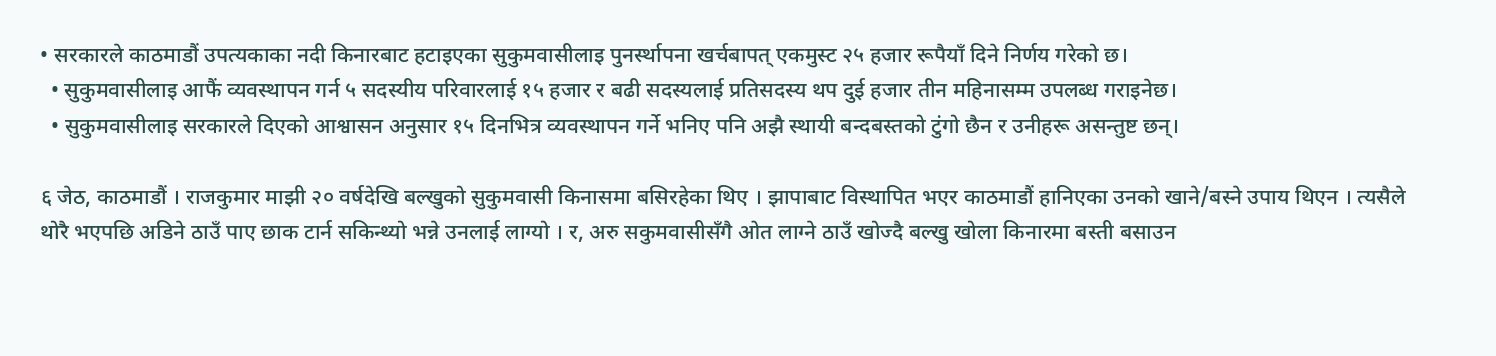• सरकारले काठमाडौं उपत्यकाका नदी किनारबाट हटाइएका सुकुमवासीलाइ पुनर्स्थापना खर्चबापत् एकमुस्ट २५ हजार रूपैयाँ दिने निर्णय गरेको छ।
  • सुकुमवासीलाइ आफैं व्यवस्थापन गर्न ५ सदस्यीय परिवारलाई १५ हजार र बढी सदस्यलाई प्रतिसदस्य थप दुई हजार तीन महिनासम्म उपलब्ध गराइनेछ।
  • सुकुमवासीलाइ सरकारले दिएको आश्वासन अनुसार १५ दिनभित्र व्यवस्थापन गर्ने भनिए पनि अझै स्थायी बन्दबस्तको टुंगो छैन र उनीहरू असन्तुष्ट छन्।

६ जेठ, काठमाडौं । राजकुमार माझी २० वर्षदेखि बल्खुको सुकुमवासी किनासमा बसिरहेका थिए । झापाबाट विस्थापित भएर काठमाडौं हानिएका उनको खाने/बस्ने उपाय थिएन । त्यसैले थोरै भएपछि अडिने ठाउँ पाए छाक टार्न सकिन्थ्यो भन्ने उनलाई लाग्यो । र, अरु सकुमवासीसँगै ओत लाग्ने ठाउँ खोज्दै बल्खु खोला किनारमा बस्ती बसाउन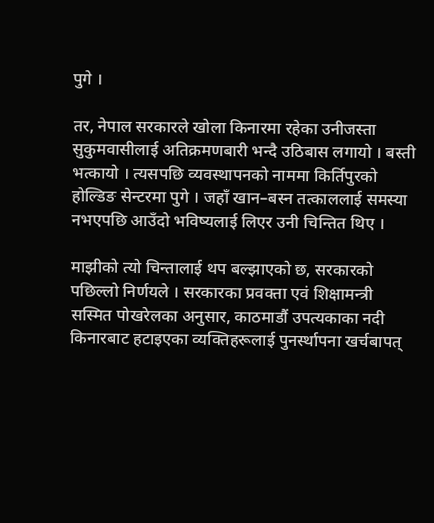पुगे ।

तर, नेपाल सरकारले खोला किनारमा रहेका उनीजस्ता सुकुमवासीलाई अतिक्रमणबारी भन्दै उठिबास लगायो । बस्ती भत्कायो । त्यसपछि व्यवस्थापनको नाममा किर्तिपुरको होल्डिङ सेन्टरमा पुगे । जहाँ खान–बस्न तत्काललाई समस्या नभएपछि आउँदो भविष्यलाई लिएर उनी चिन्तित थिए ।

माझीको त्यो चिन्तालाई थप बल्झाएको छ, सरकारको पछिल्लो निर्णयले । सरकारका प्रवक्ता एवं शिक्षामन्त्री सस्मित पोखरेलका अनुसार, काठमाडौं उपत्यकाका नदी किनारबाट हटाइएका व्यक्तिहरूलाई पुनर्स्थापना खर्चबापत्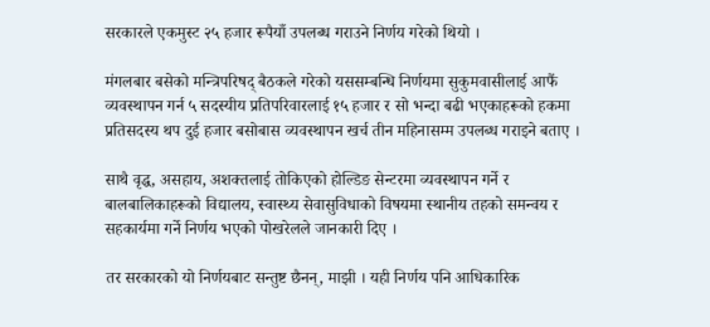सरकारले एकमुस्ट २५ हजार रूपैयाँ उपलब्ध गराउने निर्णय गरेको थियो ।

मंगलबार बसेको मन्त्रिपरिषद् बैठकले गरेको यससम्बन्धि निर्णयमा सुकुमवासीलाई आफैं व्यवस्थापन गर्न ५ सदस्यीय प्रतिपरिवारलाई १५ हजार र सो भन्दा बढी भएकाहरूको हकमा प्रतिसदस्य थप दुई हजार बसोबास व्यवस्थापन खर्च तीन महिनासम्म उपलब्ध गराइने बताए ।

साथै वृद्ध, असहाय, अशक्तलाई तोकिएको होल्डिङ सेन्टरमा व्यवस्थापन गर्ने र बालबालिकाहरूको विद्यालय, स्वास्थ्य सेवासुविधाको विषयमा स्थानीय तहको समन्वय र सहकार्यमा गर्ने निर्णय भएको पोखरेलले जानकारी दिए ।

तर सरकारको यो निर्णयबाट सन्तुष्ट छैनन्, माझी । यही निर्णय पनि आधिकारिक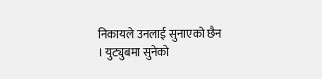निकायले उनलाई सुनाएको छैन । युट्युबमा सुनेको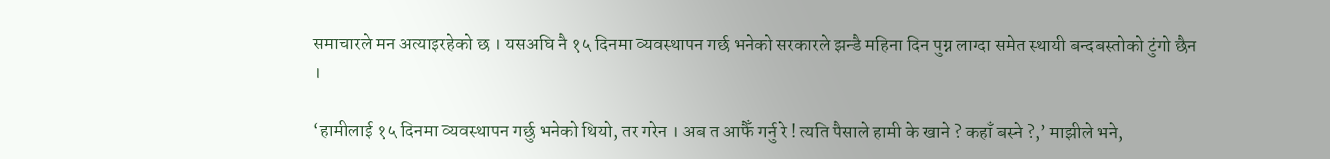समाचारले मन अत्याइरहेको छ । यसअघि नै १५ दिनमा व्यवस्थापन गर्छ भनेको सरकारले झन्डै महिना दिन पुग्न लाग्दा समेत स्थायी बन्दबस्तोको टुंगो छैन ।

‘हामीलाई १५ दिनमा व्यवस्थापन गर्छु भनेको थियो, तर गरेन । अब त आफैँ गर्नु रे ! त्यति पैसाले हामी के खाने ? कहाँ बस्ने ?,’ माझीले भने,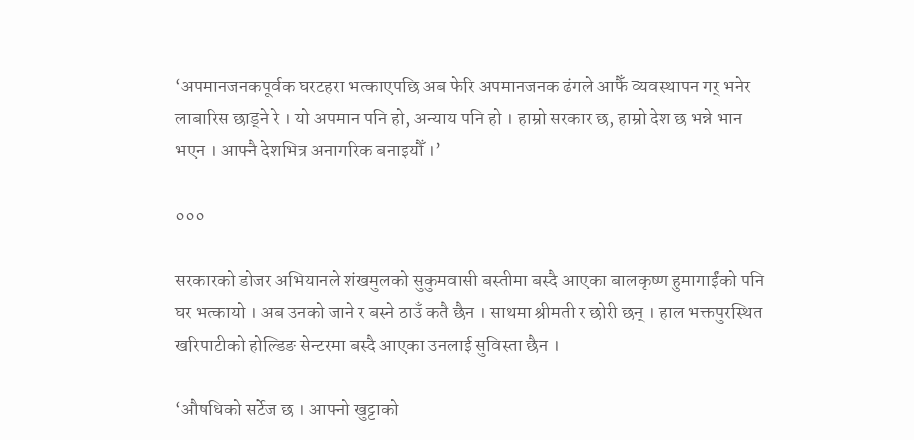‘अपमानजनकपूर्वक घरटहरा भत्काएपछि अब फेरि अपमानजनक ढंगले आफैँ व्यवस्थापन गर् भनेर लाबारिस छाड्ने रे । यो अपमान पनि हो, अन्याय पनि हो । हाम्रो सरकार छ, हाम्रो देश छ भन्ने भान भएन । आफ्नै देशभित्र अनागरिक बनाइयौँ ।’

०००

सरकारको डोजर अभियानले शंखमुलको सुकुमवासी बस्तीमा बस्दै आएका बालकृष्ण हुमागाईंको पनि घर भत्कायो । अब उनको जाने र बस्ने ठाउँ कतै छैन । साथमा श्रीमती र छोरी छन् । हाल भक्तपुरस्थित खरिपाटीको होल्डिङ सेन्टरमा बस्दै आएका उनलाई सुविस्ता छैन ।

‘औषधिको सर्टेज छ । आफ्नो खुट्टाको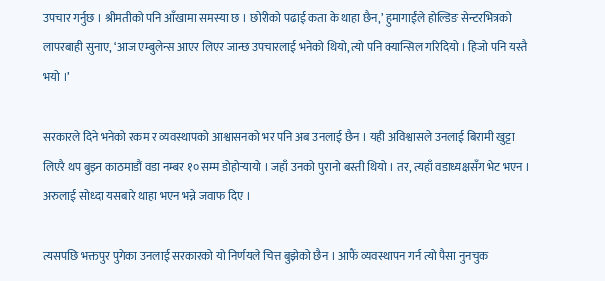उपचार गर्नुछ । श्रीमतीको पनि आँखामा समस्या छ । छोरीको पढाई कता के थाहा छैन,’ हुमागाईंले होल्डिङ सेन्टरभित्रको लापरबाही सुनाए, ‘आज एम्बुलेन्स आएर लिएर जान्छ उपचारलाई भनेको थियो, त्यो पनि क्यान्सिल गरिदियो । हिजो पनि यस्तै भयो ।’

सरकारले दिने भनेको रकम र व्यवस्थापको आश्वासनको भर पनि अब उनलाई छैन । यही अविश्वासले उनलाई बिरामी खुट्टा लिएरै थप बुझ्न काठमाडौं वडा नम्बर १० सम्म डोहोर्‍यायो । जहाँ उनको पुरानो बस्ती थियो । तर, त्यहाँ वडाध्यक्षसँग भेट भएन । अरुलाई सोध्दा यसबारे थाहा भएन भन्ने जवाफ दिए ।

त्यसपछि भक्तपुर पुगेका उनलाई सरकारको यो निर्णयले चित्त बुझेको छैन । आफैं व्यवस्थापन गर्न त्यो पैसा नुनचुक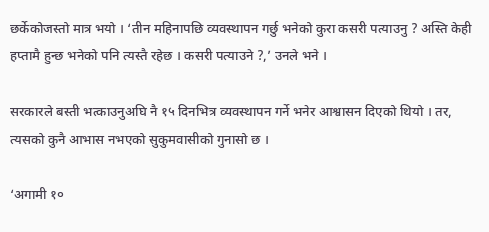छर्केकोजस्तो मात्र भयो । ‘तीन महिनापछि व्यवस्थापन गर्छु भनेको कुरा कसरी पत्याउनु ? अस्ति केही हप्तामै हुन्छ भनेको पनि त्यस्तै रहेछ । कसरी पत्याउने ?,’ उनले भने ।

सरकारले बस्ती भत्काउनुअघि नै १५ दिनभित्र व्यवस्थापन गर्ने भनेर आश्वासन दिएको थियो । तर, त्यसको कुनै आभास नभएको सुकुमवासीको गुनासो छ ।

‘अगामी १०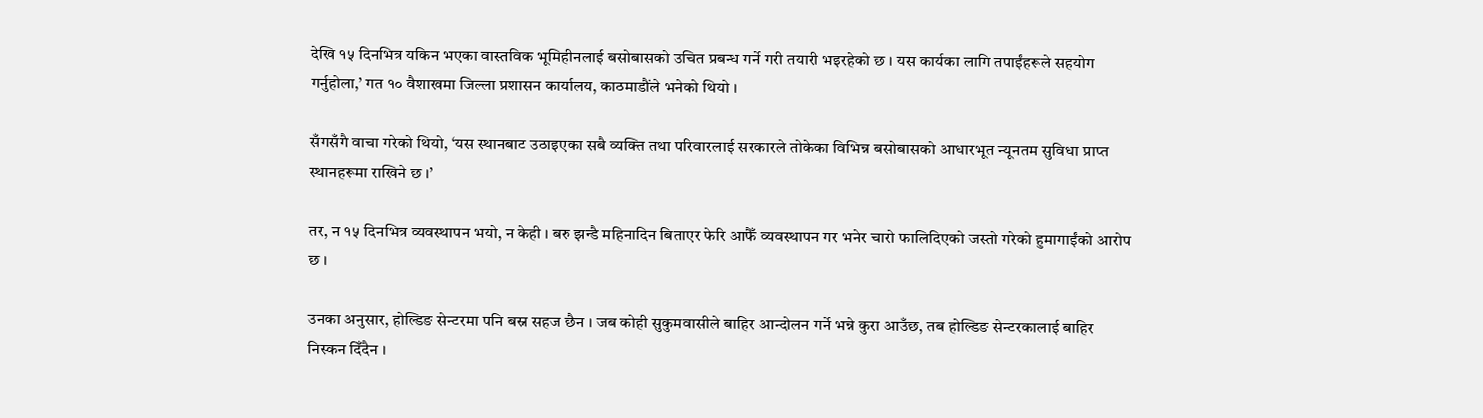देखि १५ दिनभित्र यकिन भएका वास्तविक भूमिहीनलाई बसोबासको उचित प्रबन्ध गर्ने गरी तयारी भइरहेको छ । यस कार्यका लागि तपाईंहरूले सहयोग गर्नुहोला,’ गत १० वैशाखमा जिल्ला प्रशासन कार्यालय, काठमाडौंले भनेको थियो ।

सँगसँगै वाचा गरेको थियो, ‘यस स्थानबाट उठाइएका सबै व्यक्ति तथा परिवारलाई सरकारले तोकेका विभिन्न बसोबासको आधारभूत न्यूनतम सुविधा प्राप्त स्थानहरूमा राखिने छ ।’

तर, न १५ दिनभित्र व्यवस्थापन भयो, न केही । बरु झन्डै महिनादिन बिताएर फेरि आफैँ व्यवस्थापन गर भनेर चारो फालिदिएको जस्तो गरेको हुमागाईंको आरोप छ ।

उनका अनुसार, होल्डिङ सेन्टरमा पनि बस्न सहज छैन । जब कोही सुकुमवासीले बाहिर आन्दोलन गर्ने भन्ने कुरा आउँछ, तब होल्डिङ सेन्टरकालाई बाहिर निस्कन दिँदैन ।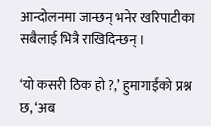आन्दोलनमा जान्छन् भनेर खरिपाटीका सबैलाई भित्रै राखिदिन्छन् ।

‘यो कसरी ठिक हो ?,’ हुमागाईंको प्रश्न छ, ‘अब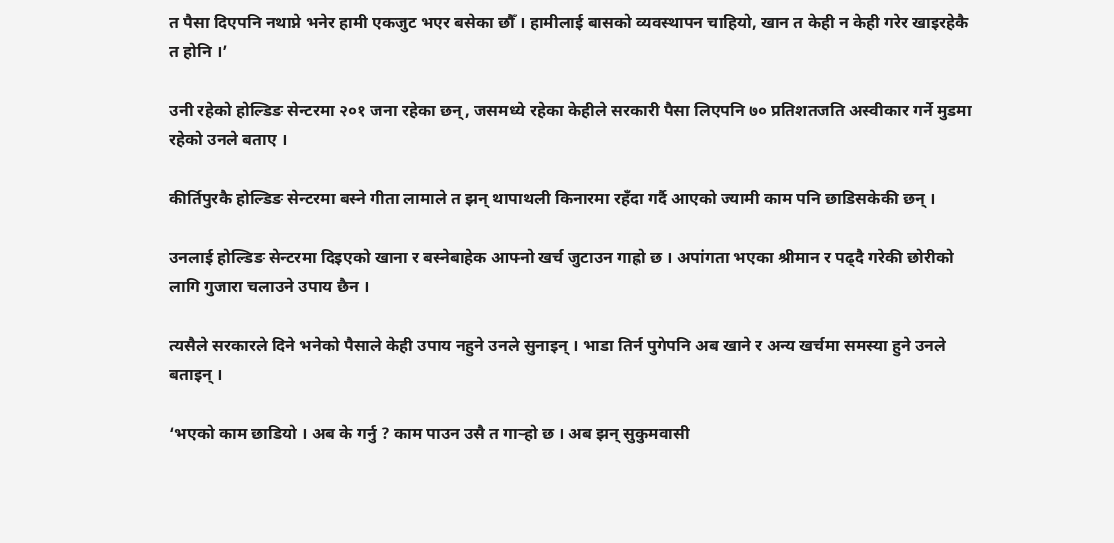त पैसा दिएपनि नथाप्ने भनेर हामी एकजुट भएर बसेका छौँ । हामीलाई बासको व्यवस्थापन चाहियो, खान त केही न केही गरेर खाइरहेकै त होनि ।’

उनी रहेको होल्डिङ सेन्टरमा २०१ जना रहेका छन्, जसमध्ये रहेका केहीले सरकारी पैसा लिएपनि ७० प्रतिशतजति अस्वीकार गर्ने मुडमा रहेको उनले बताए ।

कीर्तिपुरकै होल्डिङ सेन्टरमा बस्ने गीता लामाले त झन् थापाथली किनारमा रहँदा गर्दै आएको ज्यामी काम पनि छाडिसकेकी छन् ।

उनलाई होल्डिङ सेन्टरमा दिइएको खाना र बस्नेबाहेक आफ्नो खर्च जुटाउन गाह्रो छ । अपांगता भएका श्रीमान र पढ्दै गरेकी छोरीको लागि गुजारा चलाउने उपाय छैन ।

त्यसैले सरकारले दिने भनेको पैसाले केही उपाय नहुने उनले सुनाइन् । भाडा तिर्न पुगेपनि अब खाने र अन्य खर्चमा समस्या हुने उनले बताइन् ।

‘भएको काम छाडियो । अब के गर्नु ? काम पाउन उसै त गार्‍हो छ । अब झन् सुकुमवासी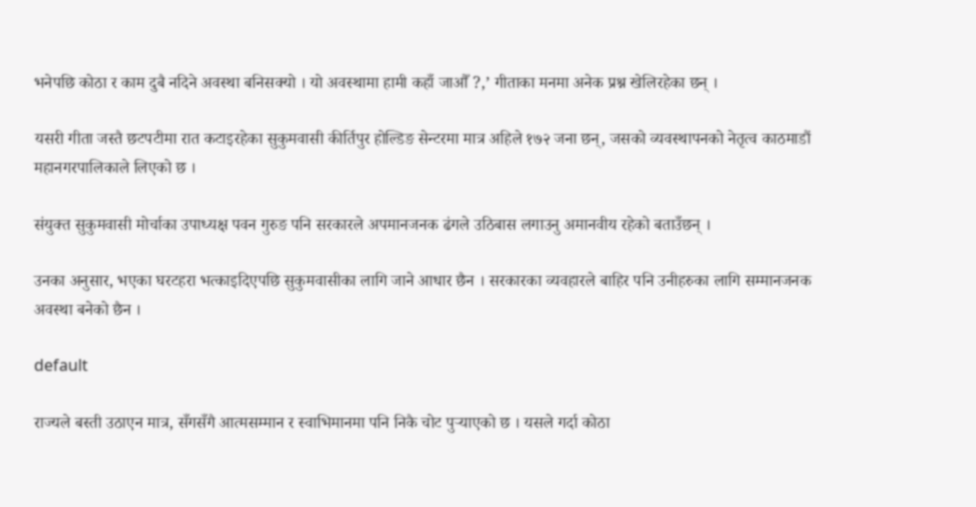भनेपछि कोठा र काम दुबै नदिने अवस्था बनिसक्यो । यो अवस्थामा हामी कहाँ जाऔँ ?,’ गीताका मनमा अनेक प्रश्न खेलिरहेका छन् ।

यसरी गीता जस्तै छटपटीमा रात कटाइरहेका सुकुमवासी कीर्तिपुर होल्डिङ सेन्टरमा मात्र अहिले १७२ जना छन्, जसको व्यवस्थापनको नेतृत्व काठमाडौं महानगरपालिकाले लिएको छ ।

संयुक्त सुकुमवासी मोर्चाका उपाध्यक्ष पवन गुरुङ पनि सरकारले अपमानजनक ढंगले उठिबास लगाउनु अमानवीय रहेको बताउँछन् ।

उनका अनुसार, भएका घरटहरा भत्काइदिएपछि सुकुमवासीका लागि जाने आधार छैन । सरकारका व्यवहारले बाहिर पनि उनीहरुका लागि सम्मानजनक अवस्था बनेको छैन ।

default

राज्यले बस्ती उठाएन मात्र, सँगसँगै आत्मसम्मान र स्वाभिमानमा पनि निकै चोट पुर्‍याएको छ । यसले गर्दा कोठा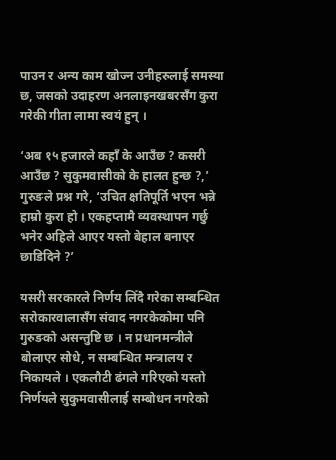पाउन र अन्य काम खोज्न उनीहरुलाई समस्या छ, जसको उदाहरण अनलाइनखबरसँग कुरा गरेकी गीता लामा स्वयं हुन् ।

‘अब १५ हजारले कहाँ के आउँछ ? कसरी आउँछ ? सुकुमवासीको के हालत हुन्छ ?,’ गुरुङले प्रश्न गरे, ‘उचित क्षतिपूर्ति भएन भन्ने हाम्रो कुरा हो । एकहप्तामै व्यवस्थापन गर्छु भनेर अहिले आएर यस्तो बेहाल बनाएर छाडिदिने ?’

यसरी सरकारले निर्णय लिँदै गरेका सम्बन्धित सरोकारवालासँग संवाद नगरकेकोमा पनि गुरुङको असन्तुष्टि छ । न प्रधानमन्त्रीले बोलाएर सोधे, न सम्बन्धित मन्त्रालय र निकायले । एकलौटी ढंगले गरिएको यस्तो निर्णयले सुकुमवासीलाई सम्बोधन नगरेको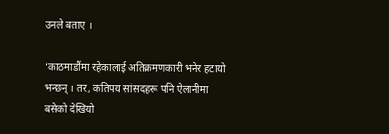उनले बताए ।

‘काठमाडौंमा रहेकालाई अतिक्रमणकारी भनेर हटायो भन्छन् । तर, कतिपय सांसदहरू पनि ऐलानीमा बसेको देखियो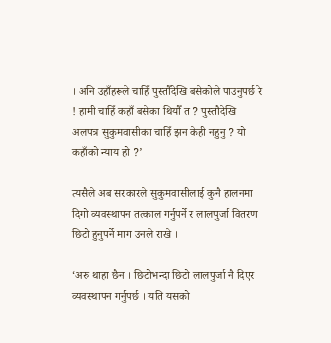। अनि उहाँहरूले चाहिँ पुस्तौँदेखि बसेकोले पाउनुपर्छ रे ! हामी चाहिँ कहाँ बसेका थियौँ त ? पुस्तौदेखि अलपत्र सुकुमवासीका चाहिँ झन केही नहुनु ? यो कहाँको न्याय हो ?’

त्यसैले अब सरकारले सुकुमवासीलाई कुनै हालनमा दिगो व्यवस्थापन तत्काल गर्नुपर्ने र लालपुर्जा वितरण छिटो हुनुपर्ने माग उनले राखे ।

‘अरु थाहा छैन । छिटोभन्दा छिटो लालपुर्जा नै दिएर व्यवस्थापन गर्नुपर्छ । यति यसको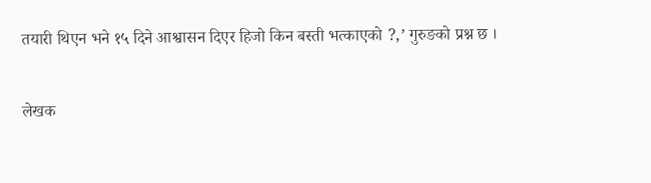तयारी थिएन भने १५ दिने आश्वासन दिएर हिजो किन बस्ती भत्काएको ?,’ गुरुङको प्रश्न छ ।

लेखक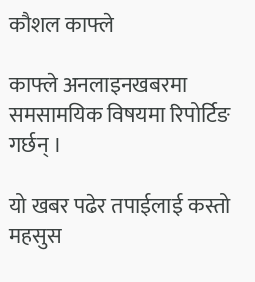कौशल काफ्ले

काफ्ले अनलाइनखबरमा समसामयिक विषयमा रिपोर्टिङ गर्छन् ।

यो खबर पढेर तपाईलाई कस्तो महसुस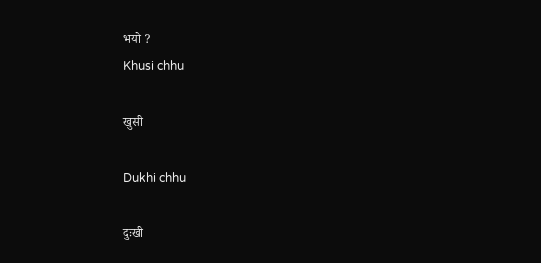भयो ?
Khusi chhu

खुसी

Dukhi chhu

दुःखी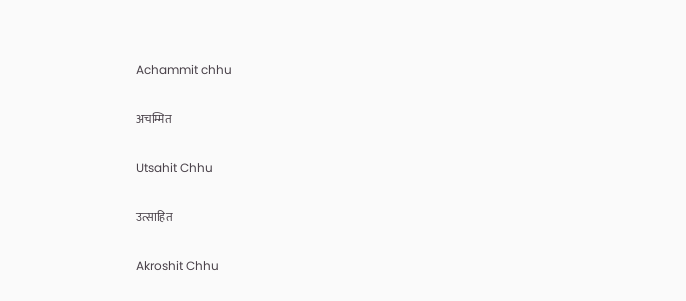Achammit chhu

अचम्मित

Utsahit Chhu

उत्साहित

Akroshit Chhu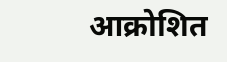आक्रोशित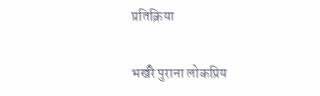प्रतिक्रिया

भर्खरै पुराना लोकप्रिय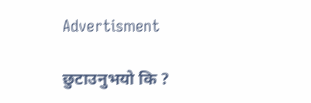Advertisment

छुटाउनुभयो कि ?